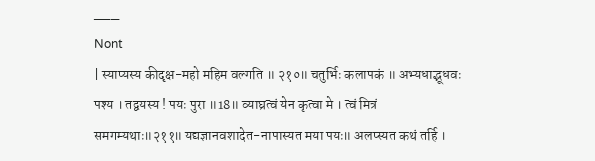___
Nont
| स्याप्यस्य कीदृक्ष-महो महिम वल्गति ॥ २१०॥ चतुर्भिः कलापकं ॥ अभ्यधाद्भूधवः पश्य । तद्वयस्य ! पयः पुरा ॥18॥ व्याघ्रत्वं येन कृत्वा मे । त्वं मित्रं समगम्यथाः॥२११॥ यद्यज्ञानवशादेत-नापास्यत मया पयः॥ अलप्स्यत कथं तर्हि ।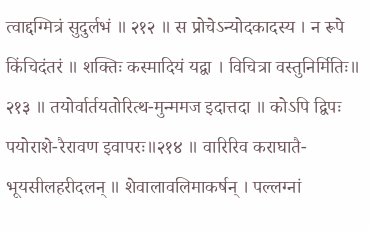त्वाद्दग्मित्रं सुदुर्लभं ॥ २१२ ॥ स प्रोचेऽन्योदकादस्य । न रूपे किंचिदंतरं ॥ शक्तिः कस्मादियं यद्वा । विचित्रा वस्तुनिर्मितिः॥ २१३ ॥ तयोर्वार्तयतोरित्थ-मुन्ममज इदात्तदा ॥ कोऽपि द्विपः पयोराशे-रैरावण इवापरः॥२१४ ॥ वारिरिव कराघातै-भूयसीलहरीदलन् ॥ शेवालावलिमाकर्षन् । पल्लग्नां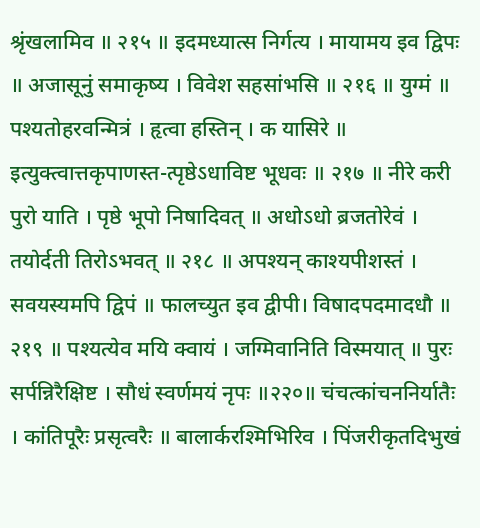श्रृंखलामिव ॥ २१५ ॥ इदमध्यात्स निर्गत्य । मायामय इव द्विपः ॥ अजासूनुं समाकृष्य । विवेश सहसांभसि ॥ २१६ ॥ युग्मं ॥ पश्यतोहरवन्मित्रं । हृत्वा हस्तिन् । क यासिरे ॥ इत्युक्त्वात्तकृपाणस्त-त्पृष्ठेऽधाविष्ट भूधवः ॥ २१७ ॥ नीरे करी पुरो याति । पृष्ठे भूपो निषादिवत् ॥ अधोऽधो ब्रजतोरेवं । तयोर्दती तिरोऽभवत् ॥ २१८ ॥ अपश्यन् काश्यपीशस्तं । सवयस्यमपि द्विपं ॥ फालच्युत इव द्वीपी। विषादपदमादधौ ॥ २१९ ॥ पश्यत्येव मयि क्वायं । जग्मिवानिति विस्मयात् ॥ पुरः सर्पन्निरैक्षिष्ट । सौधं स्वर्णमयं नृपः ॥२२०॥ चंचत्कांचननिर्यातैः । कांतिपूरैः प्रसृत्वरैः ॥ बालार्करश्मिभिरिव । पिंजरीकृतदिभुखं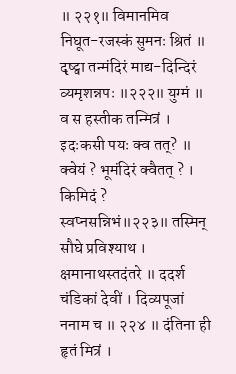॥ २२१॥ विमानमिव निघूत-रजस्कं सुमनः श्रितं ॥ दृष्ट्वा तन्मंदिरं माद्य-दिन्दिरं व्यमृशन्नपः ॥२२२॥ युग्मं ॥ व स हस्तीक तन्मित्रं । इदःकसी पयः क्व तत्? ॥ क्वेयं ? भूमंदिरं क्वैतत् ? । किमिदं ? स्वप्नसन्निभं॥२२३॥ तस्मिन् सौघे प्रविश्याथ । क्षमानाथस्तदंतरे ॥ ददर्श चंडिकां देवीं । दिव्यपूजां ननाम च ॥ २२४ ॥ दंतिना ही हृतं मित्रं ।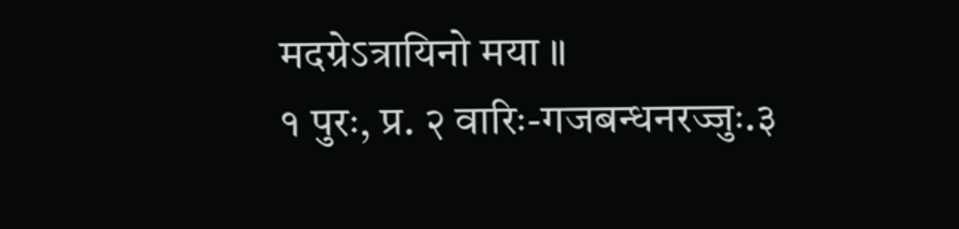मदग्रेऽत्रायिनो मया ॥
१ पुरः, प्र. २ वारिः-गजबन्धनरज्जुः.३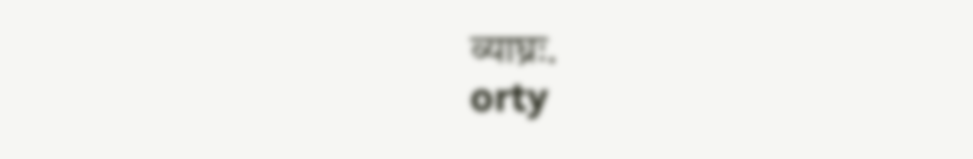व्याघ्रः.
orty